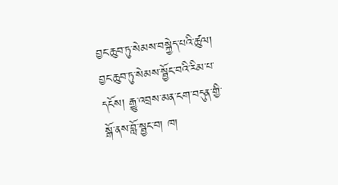བྱང་ཆུབ་ཏུ་སེམས་བསྐྱེད་པའི་ཚུལ། བྱང་ཆུབ་ཏུ་སེམས་སྦྱོང་བའི་རིམ་པ་དངོས། རྒྱུ་འབྲས་མན་ངག་བདུན་གྱི་སྒོ་ནས་བློ་སྦྱང་བ། ཁ།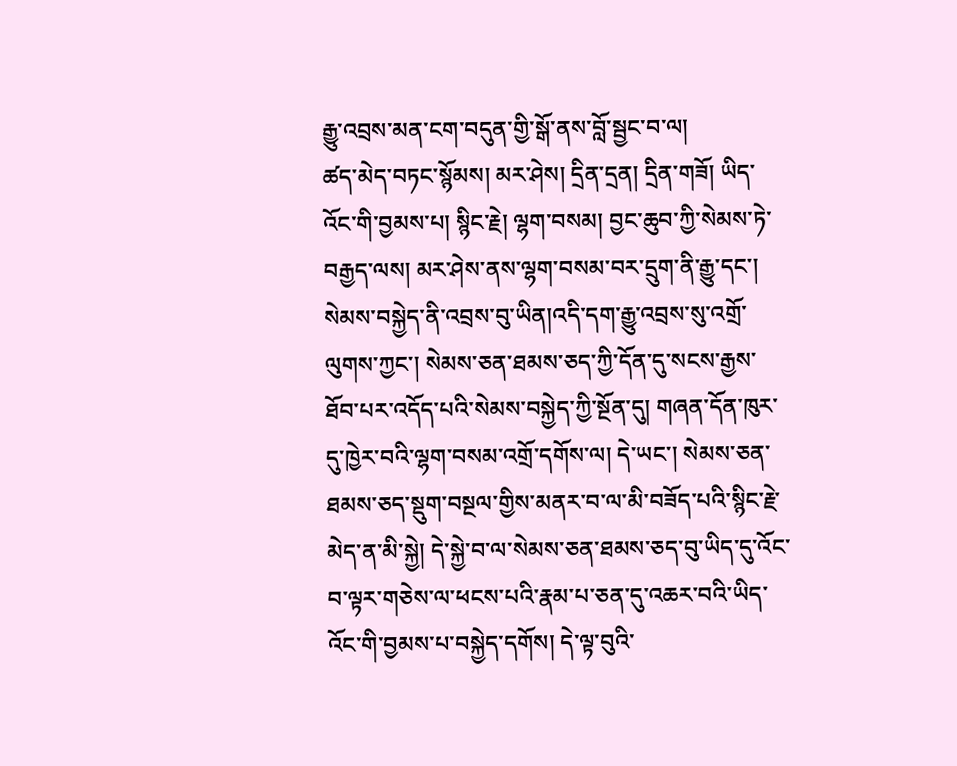རྒྱུ་འབྲས་མན་ངག་བདུན་གྱི་སྒོ་ནས་བློ་སྦྱང་བ་ལ།
ཚད་མེད་བཏང་སྙོམས། མར་ཤེས། དྲིན་དྲན། དྲིན་གཟོ། ཡིད་འོང་གི་བྱམས་པ། སྙིང་རྗེ། ལྷག་བསམ། བྱང་ཆུབ་ཀྱི་སེམས་ཏེ་བརྒྱད་ལས། མར་ཤེས་ནས་ལྷག་བསམ་བར་དྲུག་ནི་རྒྱུ་དང་། སེམས་བསྐྱེད་ནི་འབྲས་བུ་ཡིན།འདི་དག་རྒྱུ་འབྲས་སུ་འགྲོ་ལུགས་ཀྱང་། སེམས་ཅན་ཐམས་ཅད་ཀྱི་དོན་དུ་སངས་རྒྱས་ཐོབ་པར་འདོད་པའི་སེམས་བསྐྱེད་ཀྱི་སྔོན་དུ། གཞན་དོན་ཁུར་དུ་ཁྱེར་བའི་ལྷག་བསམ་འགྲོ་དགོས་ལ། དེ་ཡང་། སེམས་ཅན་ཐམས་ཅད་སྡུག་བསྔལ་གྱིས་མནར་བ་ལ་མི་བཟོད་པའི་སྙིང་རྗེ་མེད་ན་མི་སྐྱེ། དེ་སྐྱེ་བ་ལ་སེམས་ཅན་ཐམས་ཅད་བུ་ཡིད་དུ་འོང་བ་ལྟར་གཅེས་ལ་ཕངས་པའི་རྣམ་པ་ཅན་དུ་འཆར་བའི་ཡིད་འོང་གི་བྱམས་པ་བསྐྱེད་དགོས། དེ་ལྟ་བུའི་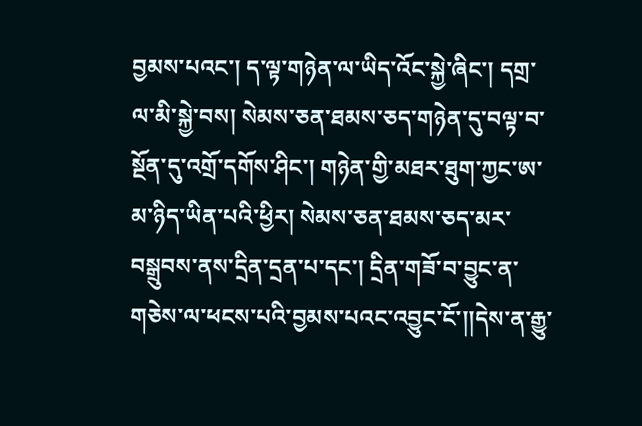བྱམས་པའང་། ད་ལྟ་གཉེན་ལ་ཡིད་འོང་སྐྱེ་ཞིང་། དགྲ་ལ་མི་སྐྱེ་བས། སེམས་ཅན་ཐམས་ཅད་གཉེན་དུ་བལྟ་བ་སྔོན་དུ་འགྲོ་དགོས་ཤིང་། གཉེན་གྱི་མཐར་ཐུག་ཀྱང་ཨ་མ་ཉིད་ཡིན་པའི་ཕྱིར། སེམས་ཅན་ཐམས་ཅད་མར་བསྒྲུབས་ནས་དྲིན་དྲན་པ་དང་། དྲིན་གཟོ་བ་བྱུང་ན་གཅེས་ལ་ཕངས་པའི་བྱམས་པའང་འབྱུང་ངོ་།།དེས་ན་རྒྱུ་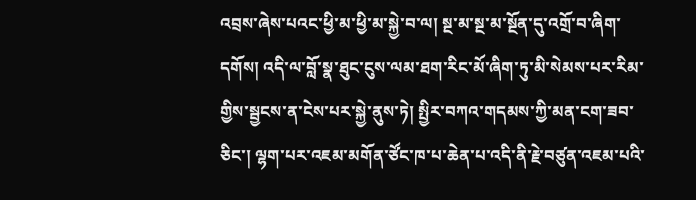འབྲས་ཞེས་པའང་ཕྱི་མ་ཕྱི་མ་སྐྱེ་བ་ལ། སྔ་མ་སྔ་མ་སྔོན་དུ་འགྲོ་བ་ཞིག་དགོས། འདི་ལ་བློ་སྣ་ཐུང་ངུས་ལམ་ཐག་རིང་མོ་ཞིག་ཏུ་མི་སེམས་པར་རིམ་གྱིས་སྦྱངས་ན་ངེས་པར་སྐྱེ་ནུས་ཏེ། སྤྱིར་བཀའ་གདམས་ཀྱི་མན་ངག་ཟབ་ཅིང་། ལྷག་པར་འཇམ་མགོན་ཙོང་ཁ་པ་ཆེན་པ་འདི་ནི་རྗེ་བཙུན་འཇམ་པའི་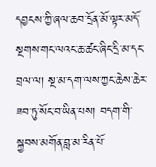དབྱངས་ཀྱི་ཞལ་ཆབ་དྲོན་མོ་ལྟར་མདོ་སྔགས་གང་ལའང་ཆ་ཚང་ཞིང་དྲི་མ་དང་བྲལ་ལ། སྔ་མ་དག་ལས་ཀྱང་ཆེས་ཆེར་ཟབ་ཏུ་སོང་བ་ཡིན་པས། བདག་གི་སྐྱབས་མགོན་བླ་མ་རིན་པོ་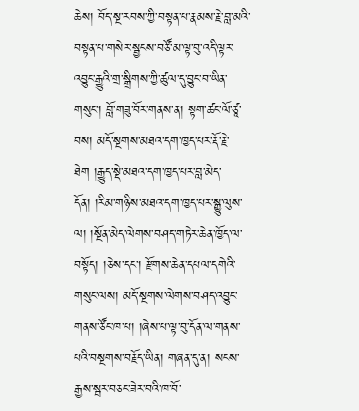ཆེས། བོད་སྔ་རབས་ཀྱི་བསྟན་པ་རྣམས་རྗེ་བླ་མའི་བསྟན་པ་གསེར་སྦྱངས་བཙོ་མ་ལྟ་བུ་འདི་ལྟར་འབྱུང་རྒྱུའི་གྲ་སྒྲིགས་ཀྱི་ཚུལ་དུ་བྱུང་བ་ཡིན་གསུང་། བློ་གཟུ་བོར་གནས་ན། སྟག་ཚང་ལོ་ཙཱ་བས། མདོ་སྔགས་མཐའ་དག་ཁྱད་པར་རྡོ་རྗེ་ཐེག །རྒྱུད་སྡེ་མཐའ་དག་ཁྱད་པར་བླ་མེད་དོན། །རིམ་གཉིས་མཐའ་དག་ཁྱད་པར་སྒྱུ་ལུས་ལ། །སྔོན་མེད་ལེགས་བཤད་གཏེར་ཆེན་ཁྱོད་ལ་བསྟོད། །ཅེས་དང་། རྫོགས་ཆེན་དཔལ་དགེའི་གསུང་ལས། མདོ་སྔགས་ལེགས་བཤད་འབྱུང་གནས་ཙོང་ཁ་པ། །ཞེས་པ་ལྟ་བུ་དོན་ལ་གནས་པའི་བསྔགས་བརྗོད་ཡིན། གཞན་དུ་ན། སངས་རྒྱས་སྦར་བཅང་ཟེར་བའི་ཁ་བོ་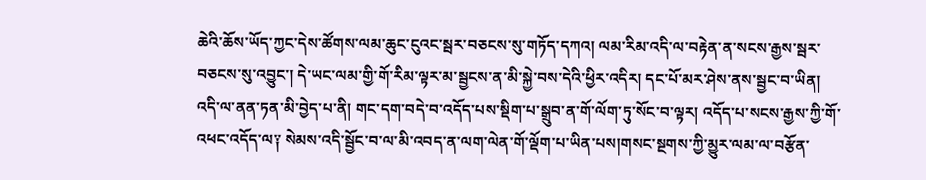ཆེའི་ཆོས་ཡོད་ཀྱང་དེས་ཚོགས་ལམ་ཆུང་ངུའང་སྦར་བཅངས་སུ་གཏོད་དཀའ། ལམ་རིམ་འདི་ལ་བརྟེན་ན་སངས་རྒྱས་སྦར་བཅངས་སུ་འབྱུང་། དེ་ཡང་ལམ་གྱི་གོ་རིམ་ལྟར་མ་སྦྱངས་ན་མི་སྐྱེ་བས་དེའི་ཕྱིར་འདིར། དང་པོ་མར་ཤེས་ནས་སྦྱང་བ་ཡིན། འདི་ལ་ནན་ཏན་མི་བྱེད་པ་ནི། གང་དག་བདེ་བ་འདོད་པས་སྡིག་པ་སྒྲུབ་ན་གོ་ལོག་ཏུ་སོང་བ་ལྟར། འདོད་པ་སངས་རྒྱས་ཀྱི་གོ་འཕང་འདོད་ལ༑ སེམས་འདི་སྦྱོང་བ་ལ་མི་འབད་ན་ལག་ལེན་གོ་ལྡོག་པ་ཡིན་པས།གསང་སྔགས་ཀྱི་མྱུར་ལམ་ལ་བརྩོན་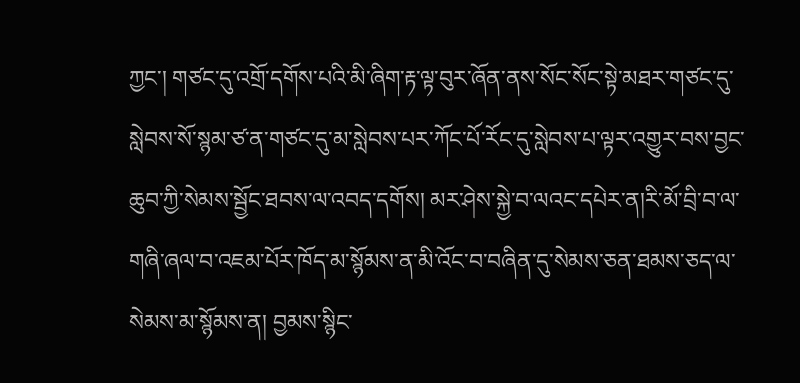ཀྱང་། གཙང་དུ་འགྲོ་དགོས་པའི་མི་ཞིག་རྟ་ལྟ་བུར་ཞོན་ནས་སོང་སོང་སྟེ་མཐར་གཙང་དུ་སླེབས་སོ་སྙམ་ཙ་ན་གཙང་དུ་མ་སླེབས་པར་ཀོང་པོ་རོང་དུ་སླེབས་པ་ལྟར་འགྱུར་བས་བྱང་ཆུབ་ཀྱི་སེམས་སྦྱོང་ཐབས་ལ་འབད་དགོས། མར་ཤེས་སྐྱེ་བ་ལའང་དཔེར་ན།རི་མོ་བྲི་བ་ལ་གཞི་ཞལ་བ་འཇམ་པོར་ཁོད་མ་སྙོམས་ན་མི་འོང་བ་བཞིན་དུ་སེམས་ཅན་ཐམས་ཅད་ལ་སེམས་མ་སྙོམས་ན། བྱམས་སྙིང་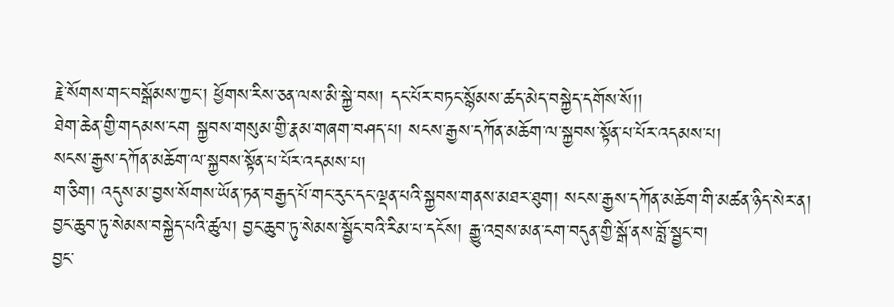རྗེ་སོགས་གང་བསྒོམས་ཀྱང་། ཕྱོགས་རིས་ཅན་ལས་མི་སྐྱེ་བས། དང་པོར་བཏང་སྙོམས་ཚད་མེད་བསྐྱེད་དགོས་སོ།།
ཐེག་ཆེན་གྱི་གདམས་ངག སྐྱབས་གསུམ་གྱི་རྣམ་གཞག་བཤད་པ། སངས་རྒྱས་དཀོན་མཆོག་ལ་སྐྱབས་སྟོན་པ་པོར་འདམས་པ།
སངས་རྒྱས་དཀོན་མཆོག་ལ་སྐྱབས་སྟོན་པ་པོར་འདམས་པ།
ག་ཅིག། འདུས་མ་བྱས་སོགས་ཡོན་ཏན་བརྒྱད་པོ་གང་རུང་དང་ལྡན་པའི་སྐྱབས་གནས་མཐར་ཐུག། སངས་རྒྱས་དཀོན་མཆོག་གི་མཚན་ཉིད་སེར་ན།
བྱང་ཆུབ་ཏུ་སེམས་བསྐྱེད་པའི་ཚུལ། བྱང་ཆུབ་ཏུ་སེམས་སྦྱོང་བའི་རིམ་པ་དངོས། རྒྱུ་འབྲས་མན་ངག་བདུན་གྱི་སྒོ་ནས་བློ་སྦྱང་བ།
བྱང་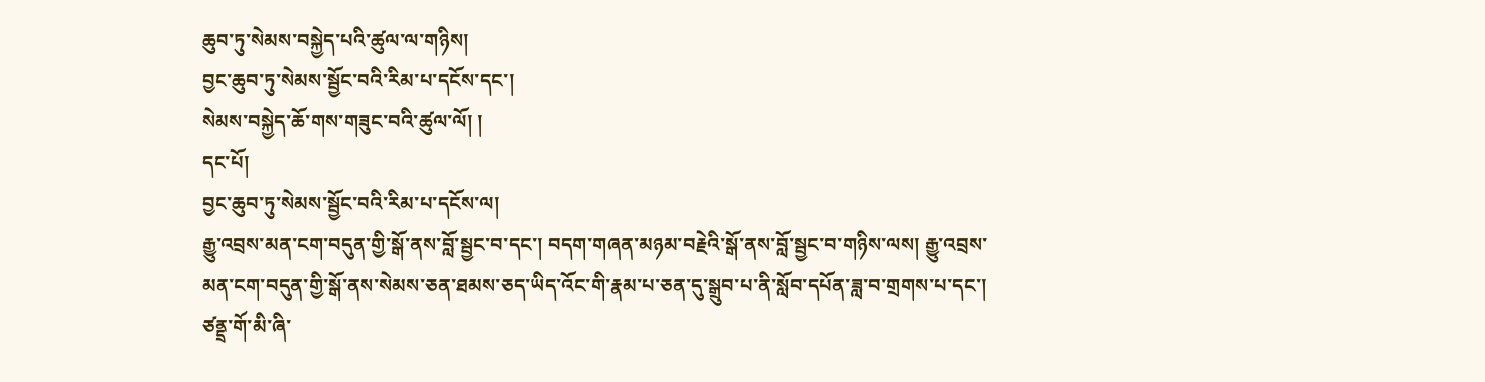ཆུབ་ཏུ་སེམས་བསྐྱེད་པའི་ཚུལ་ལ་གཉིས།
བྱང་ཆུབ་ཏུ་སེམས་སྦྱོང་བའི་རིམ་པ་དངོས་དང་།
སེམས་བསྐྱེད་ཆོ་གས་གཟུང་བའི་ཚུལ་ལོ། །
དང་པོ།
བྱང་ཆུབ་ཏུ་སེམས་སྦྱོང་བའི་རིམ་པ་དངོས་ལ།
རྒྱུ་འབྲས་མན་ངག་བདུན་གྱི་སྒོ་ནས་བློ་སྦྱང་བ་དང་། བདག་གཞན་མཉམ་བརྗེའི་སྒོ་ནས་བློ་སྦྱང་བ་གཉིས་ལས། རྒྱུ་འབྲས་མན་ངག་བདུན་གྱི་སྒོ་ནས་སེམས་ཅན་ཐམས་ཅད་ཡིད་འོང་གི་རྣམ་པ་ཅན་དུ་སྒྲུབ་པ་ནི་སློབ་དཔོན་ཟླ་བ་གྲགས་པ་དང་། ཙནྡྲ་གོ་མི་ཞི་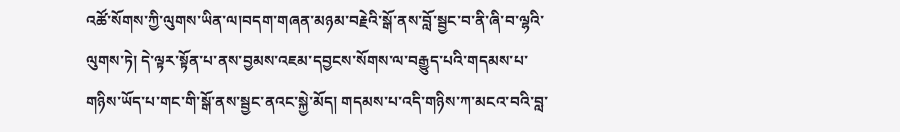འཚོ་སོགས་ཀྱི་ལུགས་ཡིན་ལ།བདག་གཞན་མཉམ་བརྗེའི་སྒོ་ནས་བློ་སྦྱང་བ་ནི་ཞི་བ་ལྷའི་ལུགས་ཏེ། དེ་ལྟར་སྟོན་པ་ནས་བྱམས་འཇམ་དབྱངས་སོགས་ལ་བརྒྱུད་པའི་གདམས་པ་གཉིས་ཡོད་པ་གང་གི་སྒོ་ནས་སྦྱང་ནའང་སྐྱེ་མོད། གདམས་པ་འདི་གཉིས་ཀ་མངའ་བའི་བླ་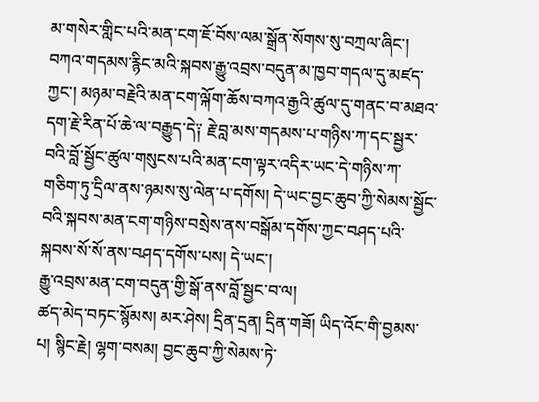མ་གསེར་གླིང་པའི་མན་ངག་ཇོ་བོས་ལམ་སྒྲོན་སོགས་སུ་བཀྲལ་ཞིང་། བཀའ་གདམས་རྙིང་མའི་སྐབས་རྒྱུ་འབྲས་བདུན་མ་ཁྱབ་གདལ་དུ་མཛད་ཀྱང་། མཉམ་བརྗེའི་མན་ངག་ལྐོག་ཆོས་བཀའ་རྒྱའི་ཚུལ་དུ་གནང་བ་མཐའ་དག་རྗེ་རིན་པོ་ཆེ་ལ་བརྒྱུད་དེ༑ རྗེ་བླ་མས་གདམས་པ་གཉིས་ཀ་དང་སྦྱར་བའི་བློ་སྦྱོང་ཚུལ་གསུངས་པའི་མན་ངག་ལྟར་འདིར་ཡང་དེ་གཉིས་ཀ་གཅིག་ཏུ་དྲིལ་ནས་ཉམས་སུ་ལེན་པ་དགོས། དེ་ཡང་བྱང་ཆུབ་ཀྱི་སེམས་སྦྱོང་བའི་སྐབས་མན་ངག་གཉིས་བསྲེས་ནས་བསྒོམ་དགོས་ཀྱང་བཤད་པའི་སྐབས་སོ་སོ་ནས་བཤད་དགོས་པས། དེ་ཡང་།
རྒྱུ་འབྲས་མན་ངག་བདུན་གྱི་སྒོ་ནས་བློ་སྦྱང་བ་ལ།
ཚད་མེད་བཏང་སྙོམས། མར་ཤེས། དྲིན་དྲན། དྲིན་གཟོ། ཡིད་འོང་གི་བྱམས་པ། སྙིང་རྗེ། ལྷག་བསམ། བྱང་ཆུབ་ཀྱི་སེམས་ཏེ་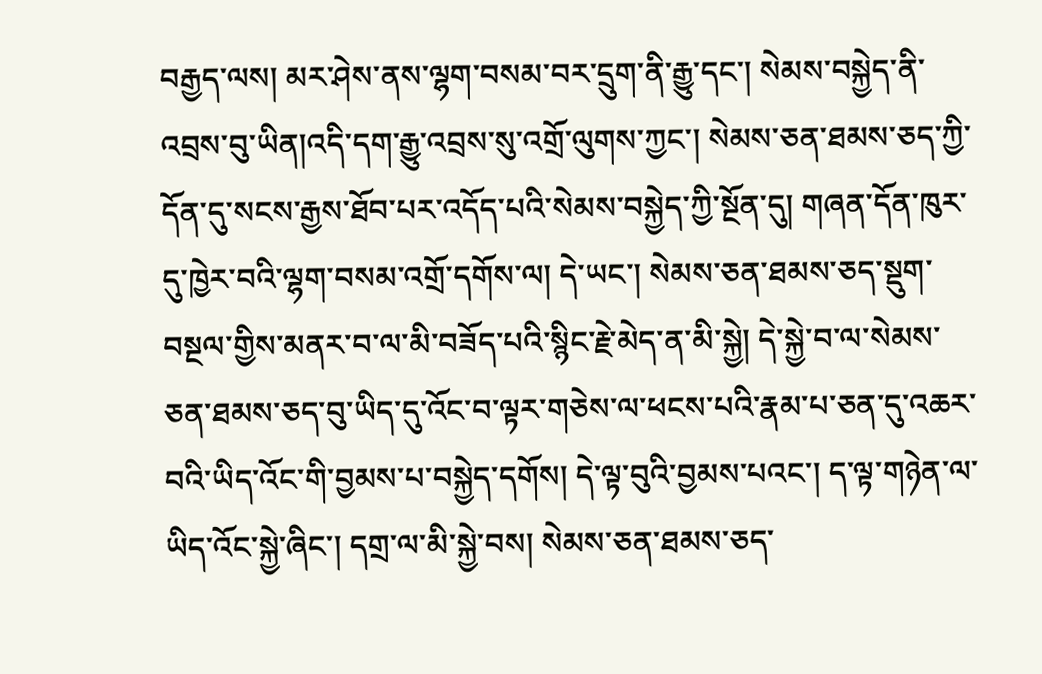བརྒྱད་ལས། མར་ཤེས་ནས་ལྷག་བསམ་བར་དྲུག་ནི་རྒྱུ་དང་། སེམས་བསྐྱེད་ནི་འབྲས་བུ་ཡིན།འདི་དག་རྒྱུ་འབྲས་སུ་འགྲོ་ལུགས་ཀྱང་། སེམས་ཅན་ཐམས་ཅད་ཀྱི་དོན་དུ་སངས་རྒྱས་ཐོབ་པར་འདོད་པའི་སེམས་བསྐྱེད་ཀྱི་སྔོན་དུ། གཞན་དོན་ཁུར་དུ་ཁྱེར་བའི་ལྷག་བསམ་འགྲོ་དགོས་ལ། དེ་ཡང་། སེམས་ཅན་ཐམས་ཅད་སྡུག་བསྔལ་གྱིས་མནར་བ་ལ་མི་བཟོད་པའི་སྙིང་རྗེ་མེད་ན་མི་སྐྱེ། དེ་སྐྱེ་བ་ལ་སེམས་ཅན་ཐམས་ཅད་བུ་ཡིད་དུ་འོང་བ་ལྟར་གཅེས་ལ་ཕངས་པའི་རྣམ་པ་ཅན་དུ་འཆར་བའི་ཡིད་འོང་གི་བྱམས་པ་བསྐྱེད་དགོས། དེ་ལྟ་བུའི་བྱམས་པའང་། ད་ལྟ་གཉེན་ལ་ཡིད་འོང་སྐྱེ་ཞིང་། དགྲ་ལ་མི་སྐྱེ་བས། སེམས་ཅན་ཐམས་ཅད་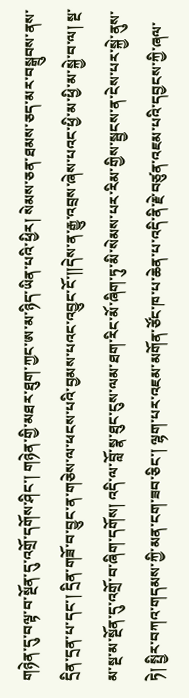གཉེན་དུ་བལྟ་བ་སྔོན་དུ་འགྲོ་དགོས་ཤིང་། གཉེན་གྱི་མཐར་ཐུག་ཀྱང་ཨ་མ་ཉིད་ཡིན་པའི་ཕྱིར། སེམས་ཅན་ཐམས་ཅད་མར་བསྒྲུབས་ནས་དྲིན་དྲན་པ་དང་། དྲིན་གཟོ་བ་བྱུང་ན་གཅེས་ལ་ཕངས་པའི་བྱམས་པའང་འབྱུང་ངོ་།།དེས་ན་རྒྱུ་འབྲས་ཞེས་པའང་ཕྱི་མ་ཕྱི་མ་སྐྱེ་བ་ལ། སྔ་མ་སྔ་མ་སྔོན་དུ་འགྲོ་བ་ཞིག་དགོས། འདི་ལ་བློ་སྣ་ཐུང་ངུས་ལམ་ཐག་རིང་མོ་ཞིག་ཏུ་མི་སེམས་པར་རིམ་གྱིས་སྦྱངས་ན་ངེས་པར་སྐྱེ་ནུས་ཏེ། སྤྱིར་བཀའ་གདམས་ཀྱི་མན་ངག་ཟབ་ཅིང་། ལྷག་པར་འཇམ་མགོན་ཙོང་ཁ་པ་ཆེན་པ་འདི་ནི་རྗེ་བཙུན་འཇམ་པའི་དབྱངས་ཀྱི་ཞལ་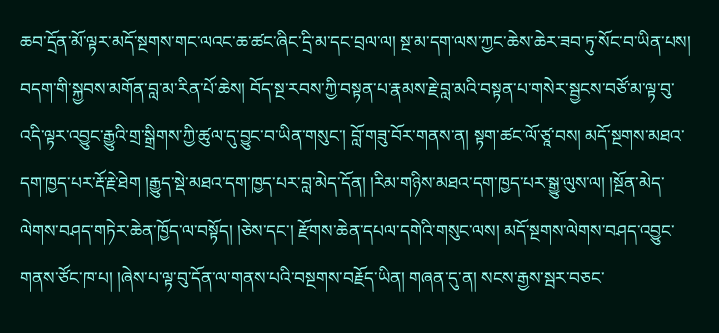ཆབ་དྲོན་མོ་ལྟར་མདོ་སྔགས་གང་ལའང་ཆ་ཚང་ཞིང་དྲི་མ་དང་བྲལ་ལ། སྔ་མ་དག་ལས་ཀྱང་ཆེས་ཆེར་ཟབ་ཏུ་སོང་བ་ཡིན་པས། བདག་གི་སྐྱབས་མགོན་བླ་མ་རིན་པོ་ཆེས། བོད་སྔ་རབས་ཀྱི་བསྟན་པ་རྣམས་རྗེ་བླ་མའི་བསྟན་པ་གསེར་སྦྱངས་བཙོ་མ་ལྟ་བུ་འདི་ལྟར་འབྱུང་རྒྱུའི་གྲ་སྒྲིགས་ཀྱི་ཚུལ་དུ་བྱུང་བ་ཡིན་གསུང་། བློ་གཟུ་བོར་གནས་ན། སྟག་ཚང་ལོ་ཙཱ་བས། མདོ་སྔགས་མཐའ་དག་ཁྱད་པར་རྡོ་རྗེ་ཐེག །རྒྱུད་སྡེ་མཐའ་དག་ཁྱད་པར་བླ་མེད་དོན། །རིམ་གཉིས་མཐའ་དག་ཁྱད་པར་སྒྱུ་ལུས་ལ། །སྔོན་མེད་ལེགས་བཤད་གཏེར་ཆེན་ཁྱོད་ལ་བསྟོད། །ཅེས་དང་། རྫོགས་ཆེན་དཔལ་དགེའི་གསུང་ལས། མདོ་སྔགས་ལེགས་བཤད་འབྱུང་གནས་ཙོང་ཁ་པ། །ཞེས་པ་ལྟ་བུ་དོན་ལ་གནས་པའི་བསྔགས་བརྗོད་ཡིན། གཞན་དུ་ན། སངས་རྒྱས་སྦར་བཅང་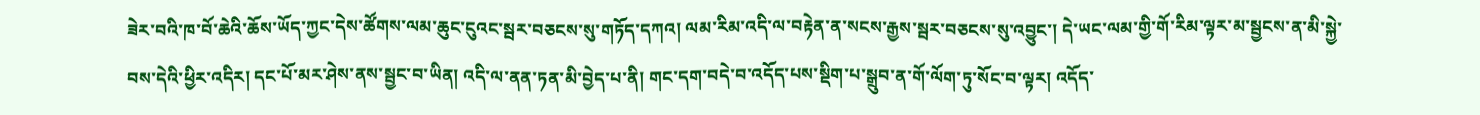ཟེར་བའི་ཁ་བོ་ཆེའི་ཆོས་ཡོད་ཀྱང་དེས་ཚོགས་ལམ་ཆུང་ངུའང་སྦར་བཅངས་སུ་གཏོད་དཀའ། ལམ་རིམ་འདི་ལ་བརྟེན་ན་སངས་རྒྱས་སྦར་བཅངས་སུ་འབྱུང་། དེ་ཡང་ལམ་གྱི་གོ་རིམ་ལྟར་མ་སྦྱངས་ན་མི་སྐྱེ་བས་དེའི་ཕྱིར་འདིར། དང་པོ་མར་ཤེས་ནས་སྦྱང་བ་ཡིན། འདི་ལ་ནན་ཏན་མི་བྱེད་པ་ནི། གང་དག་བདེ་བ་འདོད་པས་སྡིག་པ་སྒྲུབ་ན་གོ་ལོག་ཏུ་སོང་བ་ལྟར། འདོད་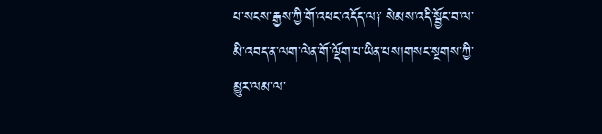པ་སངས་རྒྱས་ཀྱི་གོ་འཕང་འདོད་ལ༑ སེམས་འདི་སྦྱོང་བ་ལ་མི་འབད་ན་ལག་ལེན་གོ་ལྡོག་པ་ཡིན་པས།གསང་སྔགས་ཀྱི་མྱུར་ལམ་ལ་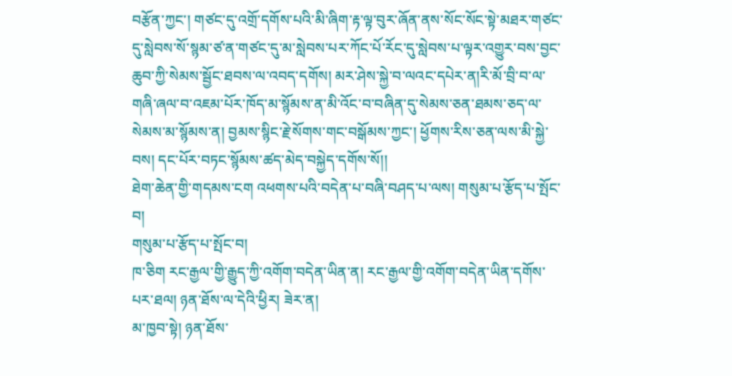བརྩོན་ཀྱང་། གཙང་དུ་འགྲོ་དགོས་པའི་མི་ཞིག་རྟ་ལྟ་བུར་ཞོན་ནས་སོང་སོང་སྟེ་མཐར་གཙང་དུ་སླེབས་སོ་སྙམ་ཙ་ན་གཙང་དུ་མ་སླེབས་པར་ཀོང་པོ་རོང་དུ་སླེབས་པ་ལྟར་འགྱུར་བས་བྱང་ཆུབ་ཀྱི་སེམས་སྦྱོང་ཐབས་ལ་འབད་དགོས། མར་ཤེས་སྐྱེ་བ་ལའང་དཔེར་ན།རི་མོ་བྲི་བ་ལ་གཞི་ཞལ་བ་འཇམ་པོར་ཁོད་མ་སྙོམས་ན་མི་འོང་བ་བཞིན་དུ་སེམས་ཅན་ཐམས་ཅད་ལ་སེམས་མ་སྙོམས་ན། བྱམས་སྙིང་རྗེ་སོགས་གང་བསྒོམས་ཀྱང་། ཕྱོགས་རིས་ཅན་ལས་མི་སྐྱེ་བས། དང་པོར་བཏང་སྙོམས་ཚད་མེད་བསྐྱེད་དགོས་སོ།།
ཐེག་ཆེན་གྱི་གདམས་ངག འཕགས་པའི་བདེན་པ་བཞི་བཤད་པ་ལས། གསུམ་པ་རྩོད་པ་སྤོང་བ།
གསུམ་པ་རྩོད་པ་སྤོང་བ།
ཁ་ཅིག རང་རྒྱལ་གྱི་རྒྱུད་ཀྱི་འགོག་བདེན་ཡིན་ན། རང་རྒྱལ་གྱི་འགོག་བདེན་ཡིན་དགོས་པར་ཐལ། ཉན་ཐོས་ལ་དེའི་ཕྱིར། ཟེར་ན།
མ་ཁྱབ་སྟེ། ཉན་ཐོས་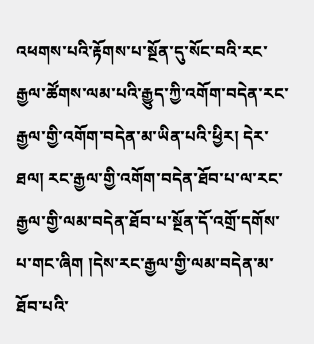འཕགས་པའི་རྟོགས་པ་སྔོན་དུ་སོང་བའི་རང་རྒྱལ་ཚོགས་ལམ་པའི་རྒྱུད་ཀྱི་འགོག་བདེན་རང་རྒྱལ་གྱི་འགོག་བདེན་མ་ཡིན་པའི་ཕྱིར། དེར་ཐལ། རང་རྒྱལ་གྱི་འགོག་བདེན་ཐོབ་པ་ལ་རང་རྒྱལ་གྱི་ལམ་བདེན་ཐོབ་པ་སྔོན་དོ་འགྲོ་དགོས་པ་གང་ཞིག །དེས་རང་རྒྱལ་གྱི་ལམ་བདེན་མ་ཐོབ་པའི་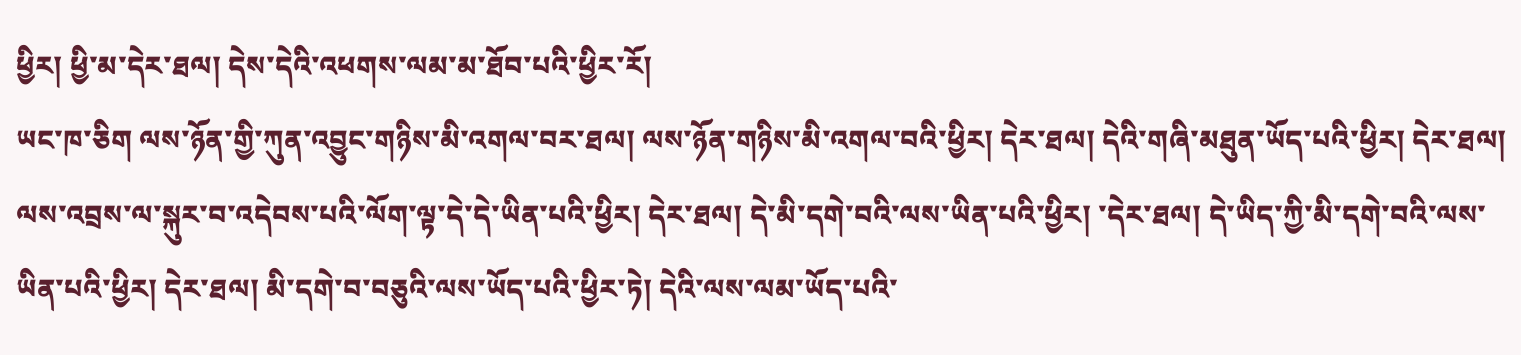ཕྱིར། ཕྱི་མ་དེར་ཐལ། དེས་དེའི་འཕགས་ལམ་མ་ཐོབ་པའི་ཕྱིར་རོ།
ཡང་ཁ་ཅིག ལས་ཉོན་གྱི་ཀུན་འབྱུང་གཉིས་མི་འགལ་བར་ཐལ། ལས་ཉོན་གཉིས་མི་འགལ་བའི་ཕྱིར། དེར་ཐལ། དེའི་གཞི་མཐུན་ཡོད་པའི་ཕྱིར། དེར་ཐལ། ལས་འབྲས་ལ་སྐུར་བ་འདེབས་པའི་ལོག་ལྟ་དེ་དེ་ཡིན་པའི་ཕྱིར། དེར་ཐལ། དེ་མི་དགེ་བའི་ལས་ཡིན་པའི་ཕྱིར། ་དེར་ཐལ། དེ་ཡིད་ཀྱི་མི་དགེ་བའི་ལས་ཡིན་པའི་ཕྱིར། དེར་ཐལ། མི་དགེ་བ་བཅུའི་ལས་ཡོད་པའི་ཕྱིར་ཏེ། དེའི་ལས་ལམ་ཡོད་པའི་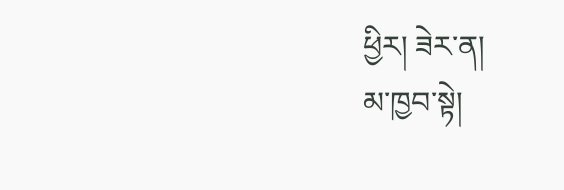ཕྱིར། ཟེར་ན།
མ་ཁྱབ་སྟེ།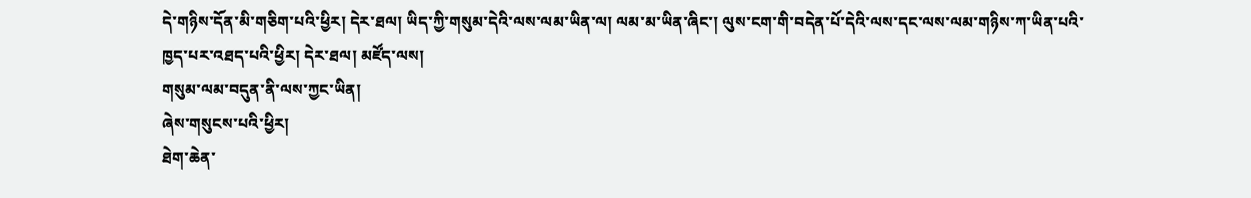དེ་གཉིས་དོན་མི་གཅིག་པའི་ཕྱིར། དེར་ཐལ། ཡིད་ཀྱི་གསུམ་དེའི་ལས་ལམ་ཡིན་ལ། ལམ་མ་ཡིན་ཞིང་། ལུས་ངག་གི་བདེན་པོ་དེའི་ལས་དང་ལས་ལམ་གཉིས་ཀ་ཡིན་པའི་ཁྱད་པར་འཐད་པའི་ཕྱིར། དེར་ཐལ། མཛོད་ལས།
གསུམ་ལམ་བདུན་ནི་ལས་ཀྱང་ཡིན།
ཞེས་གསུངས་པའི་ཕྱིར།
ཐེག་ཆེན་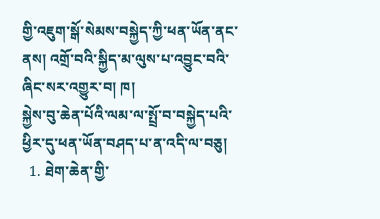གྱི་འཇུག་སྒོ་སེམས་བསྐྱེད་ཀྱི་ཕན་ཡོན་ནང་ནས། འགྲོ་བའི་སྐྱིད་མ་ལུས་པ་འབྱུང་བའི་ཞིང་སར་འགྱུར་བ། ཁ།
སྐྱེས་བུ་ཆེན་པོའི་ལམ་ལ་སྤྲོ་བ་བསྐྱེད་པའི་ཕྱིར་དུ་ཕན་ཡོན་བཤད་པ་ན་འདི་ལ་བཅུ།
  1. ཐེག་ཆེན་གྱི་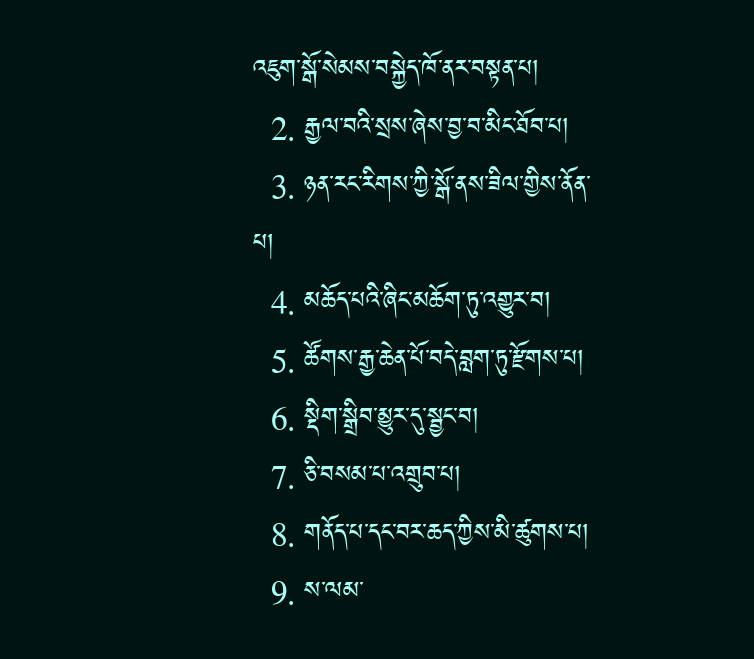འཇུག་སྒོ་སེམས་བསྐྱེད་ཁོ་ནར་བསྟན་པ།
  2. རྒྱལ་བའི་སྲས་ཞེས་བྱ་བ་མིང་ཐོབ་པ།
  3. ཉན་རང་རིགས་ཀྱི་སྒོ་ནས་ཟིལ་གྱིས་ནོན་པ།
  4. མཆོད་པའི་ཞིང་མཆོག་ཏུ་འགྱུར་བ།
  5. ཚོགས་རྒྱ་ཆེན་པོ་བདེ་བླག་ཏུ་རྫོགས་པ།
  6. སྡིག་སྒྲིབ་མྱུར་དུ་སྦྱང་བ།
  7. ཅི་བསམ་པ་འགྲུབ་པ།
  8. གནོད་པ་དང་བར་ཆད་ཀྱིས་མི་ཚུགས་པ།
  9. ས་ལམ་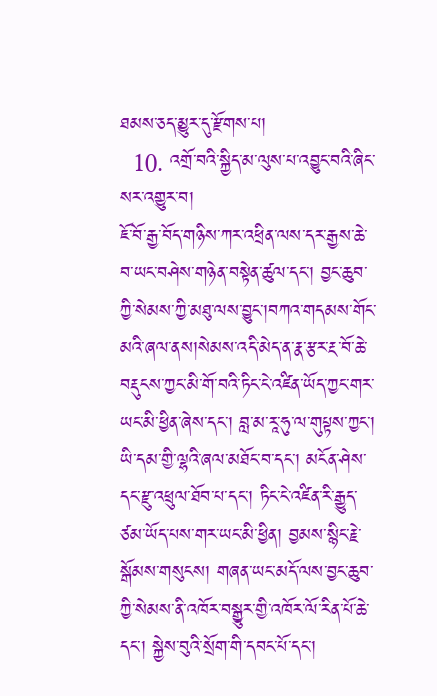ཐམས་ཅད་མྱུར་དུ་རྫོགས་པ།
  10. འགྲོ་བའི་སྐྱིད་མ་ལུས་པ་འབྱུང་བའི་ཞིང་སར་འགྱུར་བ།
ཇོ་བོ་རྒྱ་བོད་གཉིས་ཀར་འཕྲིན་ལས་དར་རྒྱས་ཆེ་བ་ཡང་བཤེས་གཉེན་བསྟེན་ཚུལ་དང་། བྱང་ཆུབ་ཀྱི་སེམས་ཀྱི་མཐུ་ལས་བྱུང་།བཀའ་གདམས་གོང་མའི་ཞལ་ནས།སེམས་འདི་མེད་ན་རྣ་རྩར་རྔ་བོ་ཆེ་བརྡུངས་ཀྱང་མི་གོ་བའི་ཏིང་ངེ་འཛིན་ཡོད་ཀྱང་གར་ཡང་མི་ཕྱིན་ཞེས་དང་། བླ་མ་རཱ་ཧུ་ལ་གུཔྟས་ཀྱང་། ཡི་དམ་གྱི་ལྷའི་ཞལ་མཐོང་བ་དང་། མངོན་ཤེས་དང་རྫུ་འཕྲུལ་ཐོབ་པ་དང་། ཏིང་ངེ་འཛིན་རི་རྒྱུད་ཙམ་ཡོད་པས་གར་ཡང་མི་ཕྱིན། བྱམས་སྙིང་རྗེ་སྒོམས་གསུངས། གཞན་ཡང་མདོ་ལས་བྱང་ཆུབ་ཀྱི་སེམས་ནི་འཁོར་བསྒྱུར་གྱི་འཁོར་ལོ་རིན་པོ་ཆེ་དང་། སྐྱེས་བུའི་སྲོག་གི་དབང་པོ་དང་།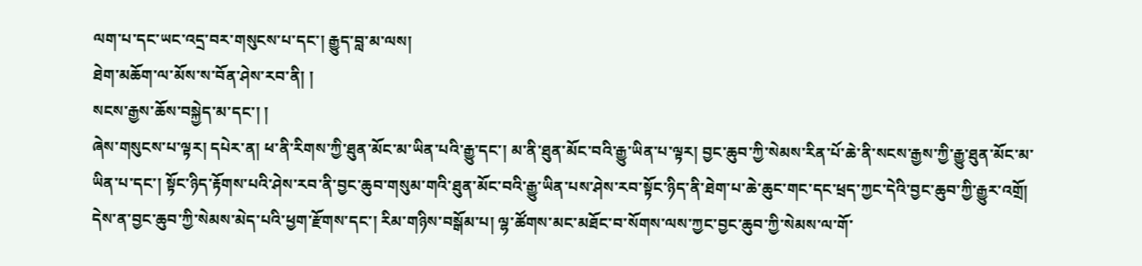ལག་པ་དང་ཡང་འདྲ་བར་གསུངས་པ་དང་། རྒྱུད་བླ་མ་ལས།
ཐེག་མཆོག་ལ་མོས་ས་བོན་ཤེས་རབ་ནི། །
སངས་རྒྱས་ཆོས་བསྐྱེད་མ་དང་། །
ཞེས་གསུངས་པ་ལྟར། དཔེར་ན། ཕ་ནི་རིགས་ཀྱི་ཐུན་མོང་མ་ཡིན་པའི་རྒྱུ་དང་། མ་ནི་ཐུན་མོང་བའི་རྒྱུ་ཡིན་པ་ལྟར། བྱང་ཆུབ་ཀྱི་སེམས་རིན་པོ་ཆེ་ནི་སངས་རྒྱས་ཀྱི་རྒྱུ་ཐུན་མོང་མ་ཡིན་པ་དང་། སྟོང་ཉིད་རྟོགས་པའི་ཤེས་རབ་ནི་བྱང་ཆུབ་གསུམ་གའི་ཐུན་མོང་བའི་རྒྱུ་ཡིན་པས་ཤེས་རབ་སྟོང་ཉིད་ནི་ཐེག་པ་ཆེ་ཆུང་གང་དང་ཕྲད་ཀྱང་དེའི་བྱང་ཆུབ་ཀྱི་རྒྱུར་འགྲོ། དེས་ན་བྱང་ཆུབ་ཀྱི་སེམས་མེད་པའི་ཕྱག་རྫོགས་དང་། རིམ་གཉིས་བསྒོམ་པ། ལྷ་ཚོགས་མང་མཐོང་བ་སོགས་ལས་ཀྱང་བྱང་ཆུབ་ཀྱི་སེམས་ལ་གོ་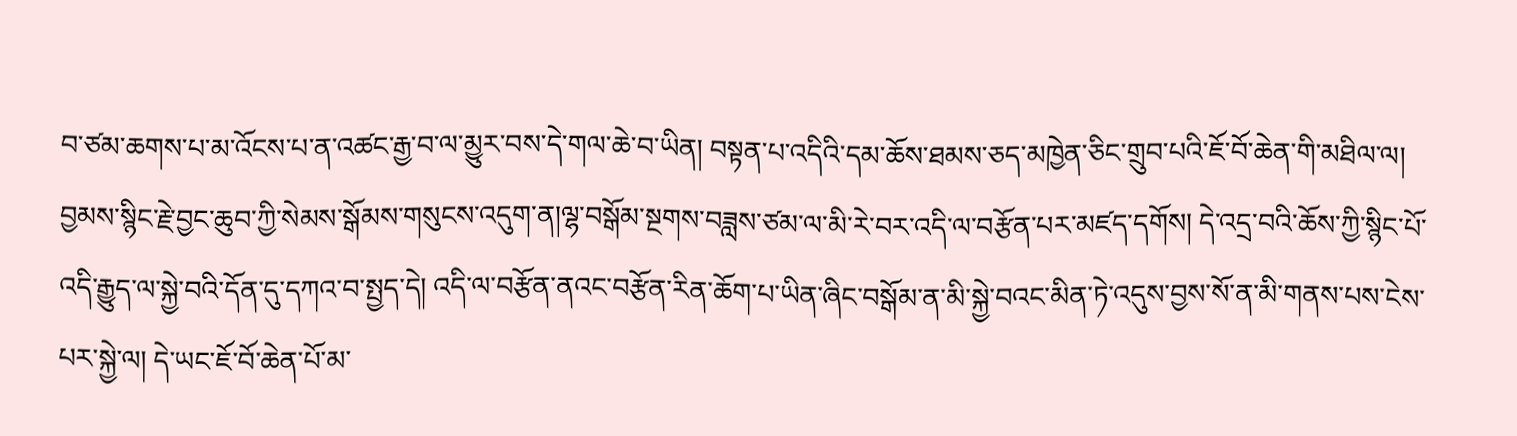བ་ཙམ་ཆགས་པ་མ་འོངས་པ་ན་འཚང་རྒྱ་བ་ལ་མྱུར་བས་དེ་གལ་ཆེ་བ་ཡིན། བསྟན་པ་འདིའི་དམ་ཆོས་ཐམས་ཅད་མཁྱེན་ཅིང་གྲུབ་པའི་ཇོ་བོ་ཆེན་གི་མཐིལ་ལ། བྱམས་སྙིང་རྗེ་བྱང་ཆུབ་ཀྱི་སེམས་སྒོམས་གསུངས་འདུག་ན།ལྷ་བསྒོམ་སྔགས་བཟླས་ཙམ་ལ་མི་རེ་བར་འདི་ལ་བརྩོན་པར་མཛད་དགོས། དེ་འདྲ་བའི་ཆོས་ཀྱི་སྙིང་པོ་འདི་རྒྱུད་ལ་སྐྱེ་བའི་དོན་དུ་དཀའ་བ་སྤྱད་དེ། འདི་ལ་བརྩོན་ནའང་བརྩོན་རིན་ཆོག་པ་ཡིན་ཞིང་བསྒོམ་ན་མི་སྐྱེ་བའང་མིན་ཏེ་འདུས་བྱས་སོ་ན་མི་གནས་པས་ངེས་པར་སྐྱེ་ལ། དེ་ཡང་ཇོ་བོ་ཆེན་པོ་མ་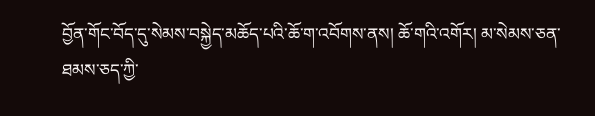བྱོན་གོང་བོད་དུ་སེམས་བསྐྱེད་མཆོད་པའི་ཆོ་ག་འབོགས་ནས། ཆོ་གའི་འགོར། མ་སེམས་ཅན་ཐམས་ཅད་ཀྱི་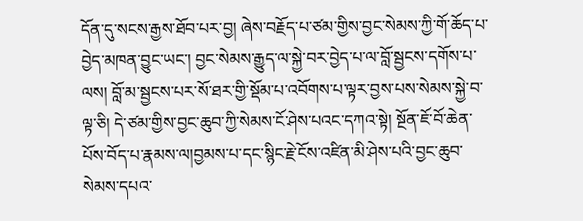དོན་དུ་སངས་རྒྱས་ཐོབ་པར་བྱ། ཞེས་བརྗོད་པ་ཙམ་གྱིས་བྱང་སེམས་ཀྱི་གོ་ཆོད་པ་བྱེད་མཁན་བྱུང་ཡང་། བྱང་སེམས་རྒྱུད་ལ་སྐྱེ་བར་བྱེད་པ་ལ་བློ་སྦྱངས་དགོས་པ་ལས། བློ་མ་སྦྱངས་པར་སོ་ཐར་གྱི་སྡོམ་པ་འབོགས་པ་ལྟར་བྱས་པས་སེམས་སྐྱེ་བ་ལྟ་ཅི། དེ་ཙམ་གྱིས་བྱང་ཆུབ་ཀྱི་སེམས་ངོ་ཤེས་པའང་དཀའ་སྟེ། སྔོན་ཇོ་བོ་ཆེན་པོས་བོད་པ་རྣམས་ལ།བྱམས་པ་དང་སྙིང་རྗེ་ངོས་འཛིན་མི་ཤེས་པའི་བྱང་ཆུབ་སེམས་དཔའ་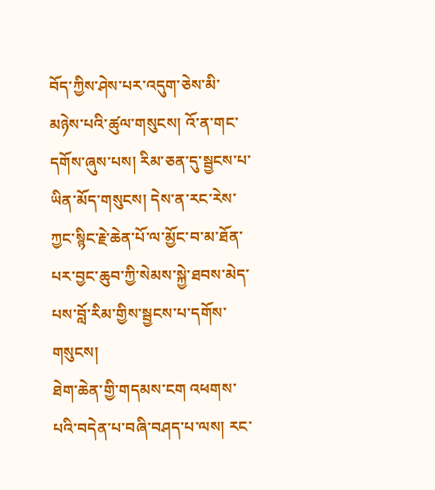བོད་ཀྱིས་ཤེས་པར་འདུག་ཅེས་མི་མཉེས་པའི་ཚུལ་གསུངས། འོ་ན་གང་དགོས་ཞུས་པས། རིམ་ཅན་དུ་སྦྱངས་པ་ཡིན་མོད་གསུངས། དེས་ན་རང་རེས་ཀྱང་སྙིང་རྗེ་ཆེན་པོ་ལ་མྱོང་བ་མ་ཐོན་པར་བྱང་ཆུབ་ཀྱི་སེམས་སྐྱེ་ཐབས་མེད་པས་བློ་རིམ་གྱིས་སྦྱངས་པ་དགོས་གསུངས།
ཐེག་ཆེན་གྱི་གདམས་ངག འཕགས་པའི་བདེན་པ་བཞི་བཤད་པ་ལས། རང་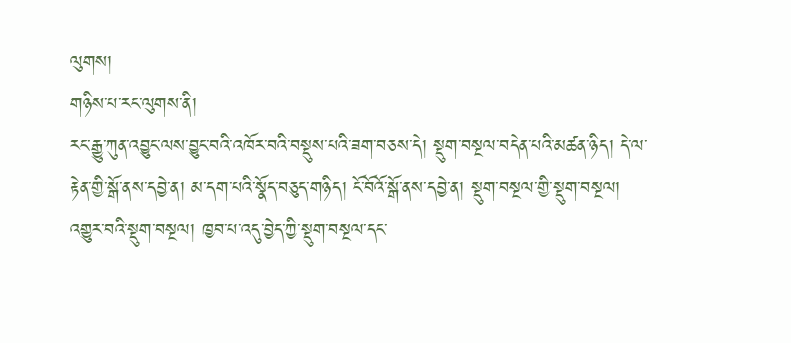ལུགས།
གཉིས་པ་རང་ལུགས་ནི།
རང་རྒྱུ་ཀུན་འབྱུང་ལས་བྱུང་བའི་འཁོར་བའི་བསྡུས་པའི་ཟག་བཅས་དེ། སྡུག་བསྔལ་བདེན་པའི་མཚན་ཉིད། དེ་ལ་རྟེན་གྱི་སྒོ་ནས་དབྱེ་ན། མ་དག་པའི་སྣོད་བཅུད་གཉིད། ངོ་བོའོ་སྒོ་ནས་དབྱེ་ན། སྡུག་བསྔལ་གྱི་སྡུག་བསྔལ། འགྱུར་བའི་སྡུག་བསྔལ། ཁྱབ་པ་འདུ་བྱེད་ཀྱི་སྡུག་བསྔལ་དང་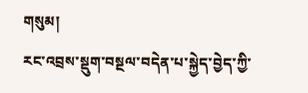གསུམ།
རང་འབྲས་སྡུག་བསྔལ་བདེན་པ་སྐྱེད་བྱེད་ཀྱི་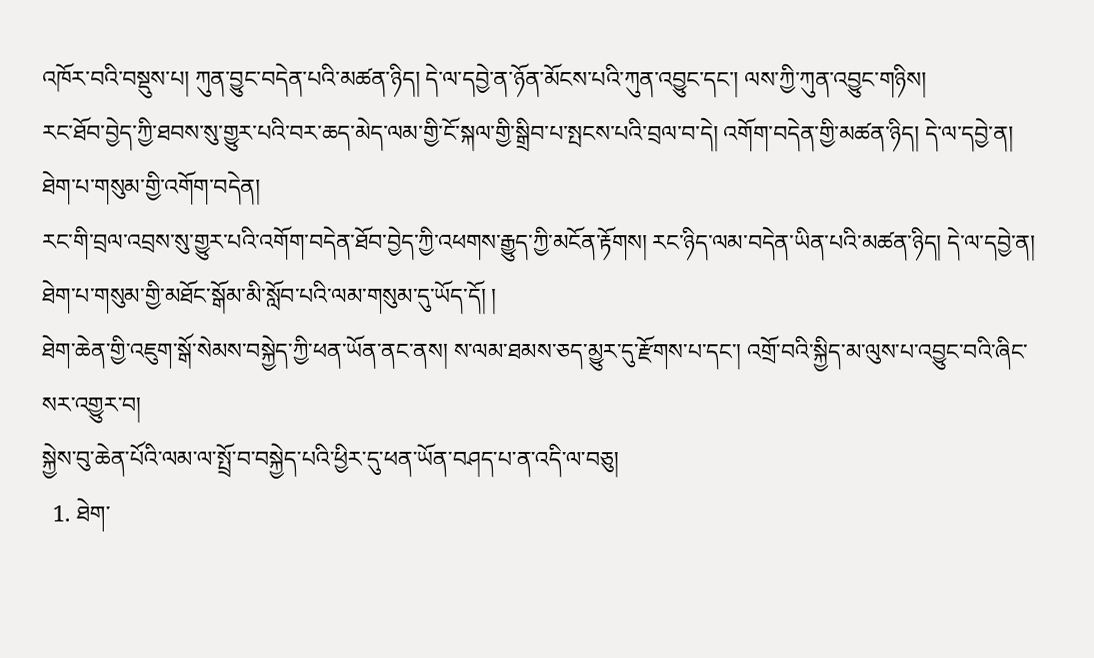འཁོར་བའི་བསྡུས་པ། ཀུན་བྱུང་བདེན་པའི་མཚན་ཉིད། དེ་ལ་དབྱེ་ན་ཉོན་མོངས་པའི་ཀུན་འབྱུང་དང་། ལས་ཀྱི་ཀུན་འབྱུང་གཉིས།
རང་ཐོབ་བྱེད་ཀྱི་ཐབས་སུ་གྱུར་པའི་བར་ཆད་མེད་ལམ་གྱི་ངོ་སྐལ་གྱི་སྒྲིབ་པ་སྤངས་པའི་བྲལ་བ་དེ། འགོག་བདེན་གྱི་མཚན་ཉིད། དེ་ལ་དབྱེ་ན། ཐེག་པ་གསུམ་གྱི་འགོག་བདེན།
རང་གི་བྲལ་འབྲས་སུ་གྱུར་པའི་འགོག་བདེན་ཐོབ་བྱེད་ཀྱི་འཕགས་རྒྱུད་ཀྱི་མངོན་རྟོགས། རང་ཉིད་ལམ་བདེན་ཡིན་པའི་མཚན་ཉིད། དེ་ལ་དབྱེ་ན། ཐེག་པ་གསུམ་གྱི་མཐོང་སྒོམ་མི་སློབ་པའི་ལམ་གསུམ་དུ་ཡོད་དོ། །
ཐེག་ཆེན་གྱི་འཇུག་སྒོ་སེམས་བསྐྱེད་ཀྱི་ཕན་ཡོན་ནང་ནས། ས་ལམ་ཐམས་ཅད་མྱུར་དུ་རྫོགས་པ་དང་། འགྲོ་བའི་སྐྱིད་མ་ལུས་པ་འབྱུང་བའི་ཞིང་སར་འགྱུར་བ།
སྐྱེས་བུ་ཆེན་པོའི་ལམ་ལ་སྤྲོ་བ་བསྐྱེད་པའི་ཕྱིར་དུ་ཕན་ཡོན་བཤད་པ་ན་འདི་ལ་བཅུ།
  1. ཐེག་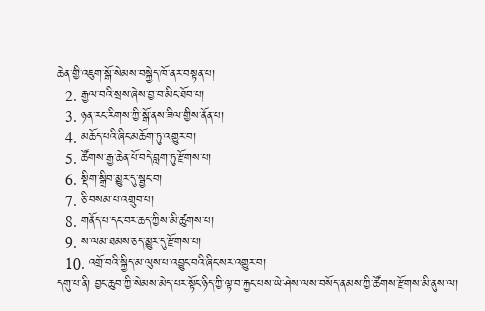ཆེན་གྱི་འཇུག་སྒོ་སེམས་བསྐྱེད་ཁོ་ནར་བསྟན་པ།
  2. རྒྱལ་བའི་སྲས་ཞེས་བྱ་བ་མིང་ཐོབ་པ།
  3. ཉན་རང་རིགས་ཀྱི་སྒོ་ནས་ཟིལ་གྱིས་ནོན་པ།
  4. མཆོད་པའི་ཞིང་མཆོག་ཏུ་འགྱུར་བ།
  5. ཚོགས་རྒྱ་ཆེན་པོ་བདེ་བླག་ཏུ་རྫོགས་པ།
  6. སྡིག་སྒྲིབ་མྱུར་དུ་སྦྱང་བ།
  7. ཅི་བསམ་པ་འགྲུབ་པ།
  8. གནོད་པ་དང་བར་ཆད་ཀྱིས་མི་ཚུགས་པ།
  9. ས་ལམ་ཐམས་ཅད་མྱུར་དུ་རྫོགས་པ།
  10. འགྲོ་བའི་སྐྱིད་མ་ལུས་པ་འབྱུང་བའི་ཞིང་སར་འགྱུར་བ།
དགུ་པ་ནི། བྱང་ཆུབ་ཀྱི་སེམས་མེད་པར་སྟོང་ཉིད་ཀྱི་ལྟ་བ་རྐྱང་པས་ཡེ་ཤེས་ལས་བསོད་ནམས་ཀྱི་ཚོགས་རྫོགས་མི་ནུས་ལ།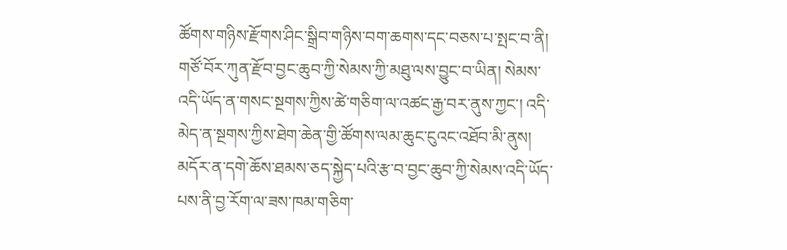ཚོགས་གཉིས་རྫོགས་ཤིང་སྒྲིབ་གཉིས་བག་ཆགས་དང་བཅས་པ་སྤང་བ་ནི། གཙོ་བོར་ཀུན་རྫོབ་བྱང་ཆུབ་ཀྱི་སེམས་ཀྱི་མཐུ་ལས་བྱུང་བ་ཡིན། སེམས་འདི་ཡོད་ན་གསང་སྔགས་ཀྱིས་ཚེ་གཅིག་ལ་འཚང་རྒྱ་བར་ནུས་ཀྱང་། འདི་མེད་ན་སྔགས་ཀྱིས་ཐེག་ཆེན་གྱི་ཚོགས་ལམ་ཆུང་ངུའང་འཐོབ་མི་ནུས། མདོར་ན་དགེ་ཆོས་ཐམས་ཅད་སྐྱེད་པའི་རྩ་བ་བྱང་ཆུབ་ཀྱི་སེམས་འདི་ཡོད་པས་ནི་བྱ་རོག་ལ་ཟས་ཁམ་གཅིག་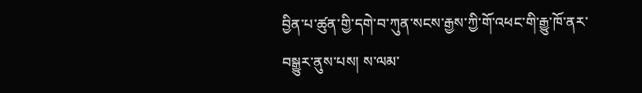བྱིན་པ་ཚུན་གྱི་དགེ་བ་ཀུན་སངས་རྒྱས་ཀྱི་གོ་འཕང་གི་རྒྱུ་ཁོ་ནར་བསྒྱུར་ནུས་པས། ས་ལམ་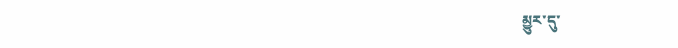མྱུར་དུ་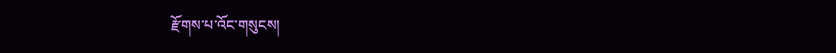རྫོགས་པ་འོང་གསུངས།